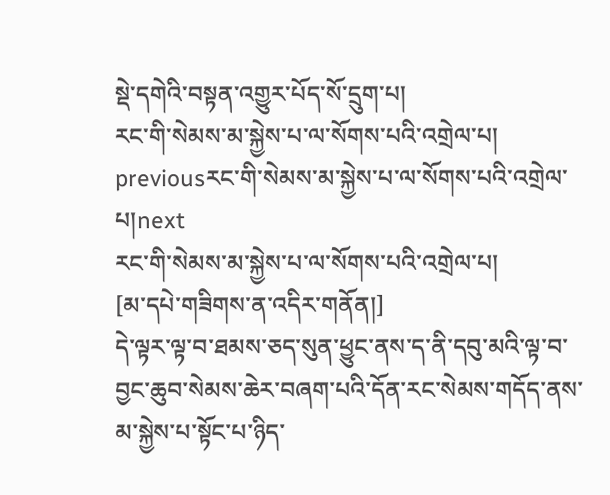སྡེ་དགེའི་བསྟན་འགྱུར་པོད་སོ་དྲུག་པ།
རང་གི་སེམས་མ་སྐྱེས་པ་ལ་སོགས་པའི་འགྲེལ་པ།
previousརང་གི་སེམས་མ་སྐྱེས་པ་ལ་སོགས་པའི་འགྲེལ་པ།next
རང་གི་སེམས་མ་སྐྱེས་པ་ལ་སོགས་པའི་འགྲེལ་པ།
[མ་དཔེ་གཟིགས་ན་འདིར་གནོན།]
དེ་ལྟར་ལྟ་བ་ཐམས་ཅད་སུན་ཕྱུང་ནས་ད་ནི་དབུ་མའི་ལྟ་བ་བྱང་ཆུབ་སེམས་ཆེར་བཞག་པའི་དོན་རང་སེམས་གདོད་ནས་མ་སྐྱེས་པ་སྟོང་པ་ཉིད་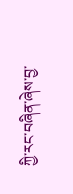ཀྱི་རང་བཞིན་ཞེས་བྱ་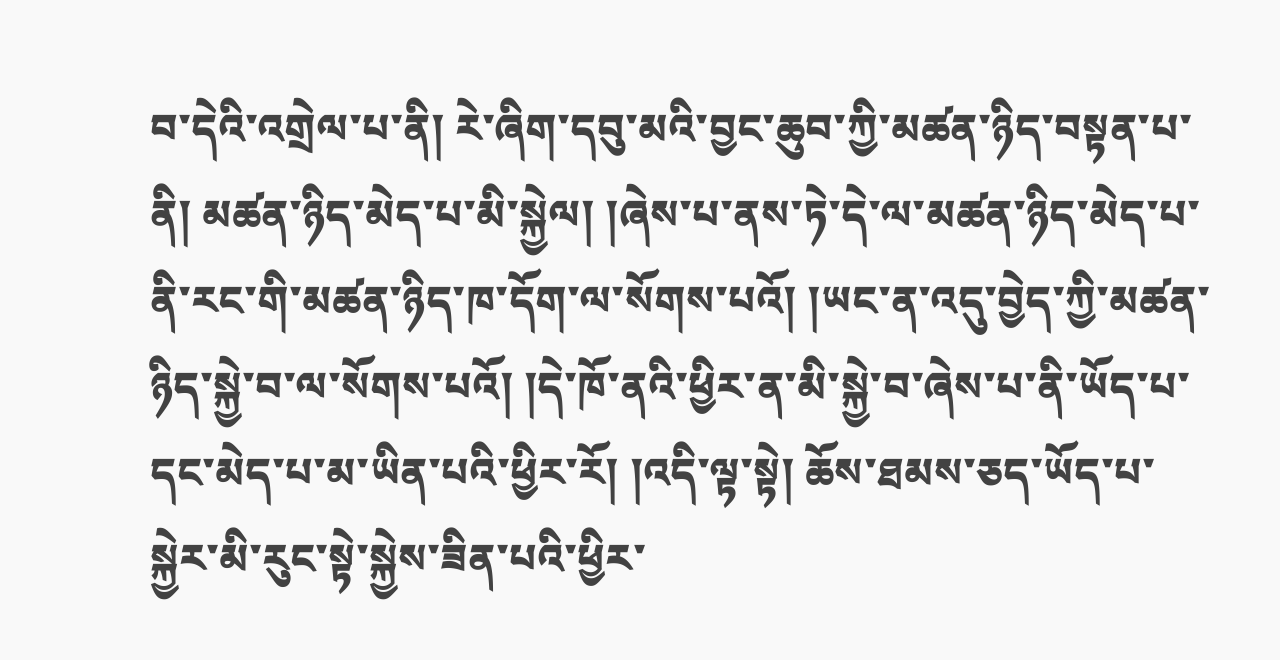བ་དེའི་འགྲེལ་པ་ནི། རེ་ཞིག་དབུ་མའི་བྱང་ཆུབ་ཀྱི་མཚན་ཉིད་བསྟན་པ་ནི། མཚན་ཉིད་མེད་པ་མི་སྐྱེལ། །ཞེས་པ་ནས་ཏེ་དེ་ལ་མཚན་ཉིད་མེད་པ་ནི་རང་གི་མཚན་ཉིད་ཁ་དོག་ལ་སོགས་པའོ། །ཡང་ན་འདུ་བྱེད་ཀྱི་མཚན་ཉིད་སྐྱེ་བ་ལ་སོགས་པའོ། །དེ་ཁོ་ནའི་ཕྱིར་ན་མི་སྐྱེ་བ་ཞེས་པ་ནི་ཡོད་པ་དང་མེད་པ་མ་ཡིན་པའི་ཕྱིར་རོ། །འདི་ལྟ་སྟེ། ཆོས་ཐམས་ཅད་ཡོད་པ་སྐྱེར་མི་རུང་སྟེ་སྐྱེས་ཟིན་པའི་ཕྱིར་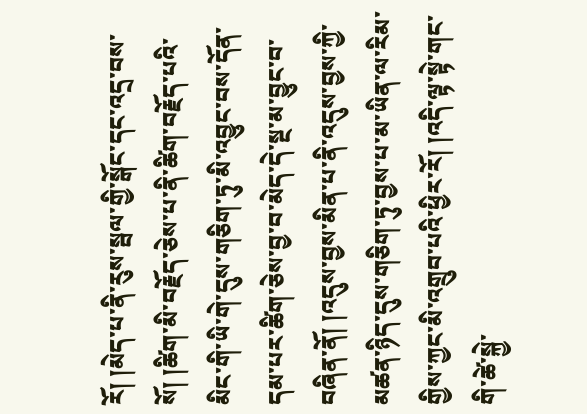རོ། །མེད་པ་ནི་རུས་སྦལ་གྱི་སྒོང་དང་འདྲ་བས་སོ། །ཚིག་མི་བརྗོད་ཅེས་པ་ནི་ཚིག་བརྗོད་པའི་མིང་གི་ཡི་གེ་དུས་གཅིག་ཏུ་མི་འབྱུང་བས་དོན་དམ་པར་ཚིག་ཅེས་བྱ་བ་མེད་དེ་སྔ་མ་བྱུང་བ་བཞིན་ནོ། །འདུས་བྱས་མིན་པ་ནི་འདུས་བྱས་ཀྱི་མཚན་ཉིད་དུས་གཅིག་ཏུ་བྱས་པ་མ་ཡིན་ལ་རིམ་གྱིས་ཀྱང་མི་འགྲུབ་པའི་ཕྱིར་རོ། །འདི་ལྟ་སྟེ་གང་གི་ཚེ་སྐྱེ་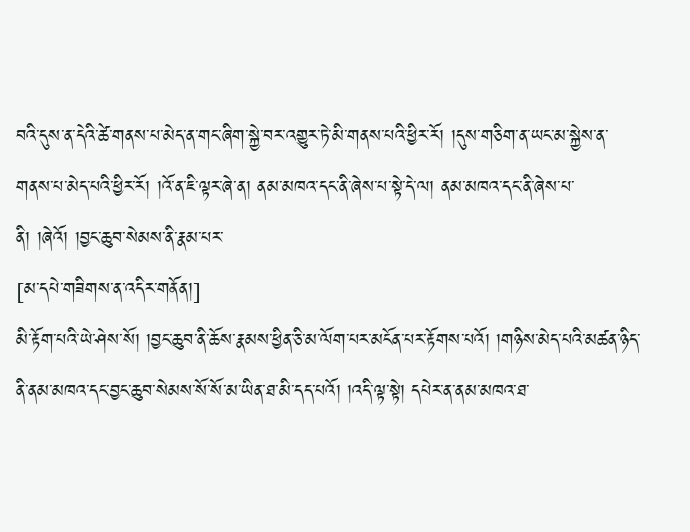བའི་དུས་ན་དེའི་ཚེ་གནས་པ་མེད་ན་གང་ཞིག་སྐྱེ་བར་འགྱུར་ཏེ་མི་གནས་པའི་ཕྱིར་རོ། །དུས་གཅིག་ན་ཡང་མ་སྐྱེས་ན་གནས་པ་མེད་པའི་ཕྱིར་རོ། །འོ་ན་ཇི་ལྟར་ཞེ་ན། ནམ་མཁའ་དང་ནི་ཞེས་པ་སྟེ་དེ་ལ། ནམ་མཁའ་དང་ནི་ཞེས་པ་ནི། །ཞེའོ། །བྱང་ཆུབ་སེམས་ནི་རྣམ་པར་
[མ་དཔེ་གཟིགས་ན་འདིར་གནོན།]
མི་རྟོག་པའི་ཡེ་ཤེས་སོ། །བྱང་ཆུབ་ནི་ཆོས་རྣམས་ཕྱིན་ཅི་མ་ལོག་པར་མངོན་པར་རྟོགས་པའོ། །གཉིས་མེད་པའི་མཚན་ཉིད་ནི་ནམ་མཁའ་དང་བྱང་ཆུབ་སེམས་སོ་སོ་མ་ཡིན་ཐ་མི་དད་པའོ། །འདི་ལྟ་སྟེ། དཔེར་ན་ནམ་མཁའ་ཐ་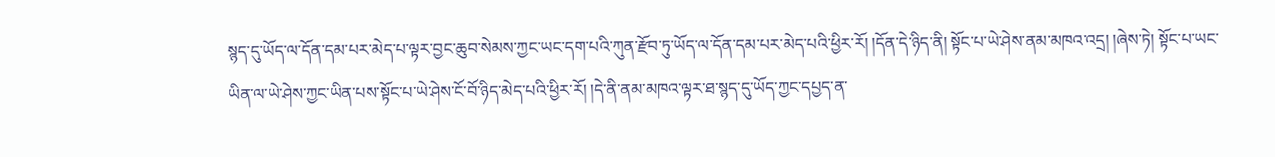སྙད་དུ་ཡོད་ལ་དོན་དམ་པར་མེད་པ་ལྟར་བྱང་ཆུབ་སེམས་ཀྱང་ཡང་དག་པའི་ཀུན་རྫོབ་ཏུ་ཡོད་ལ་དོན་དམ་པར་མེད་པའི་ཕྱིར་རོ། །དོན་དེ་ཉིད་ནི། སྟོང་པ་ཡེ་ཤེས་ནམ་མཁའ་འདྲ། །ཞེས་ཏེ། སྟོང་པ་ཡང་ཡིན་ལ་ཡེ་ཤེས་ཀྱང་ཡིན་པས་སྟོང་པ་ཡེ་ཤེས་ངོ་བོ་ཉིད་མེད་པའི་ཕྱིར་རོ། །དེ་ནི་ནམ་མཁའ་ལྟར་ཐ་སྙད་དུ་ཡོད་ཀྱང་དཔྱད་ན་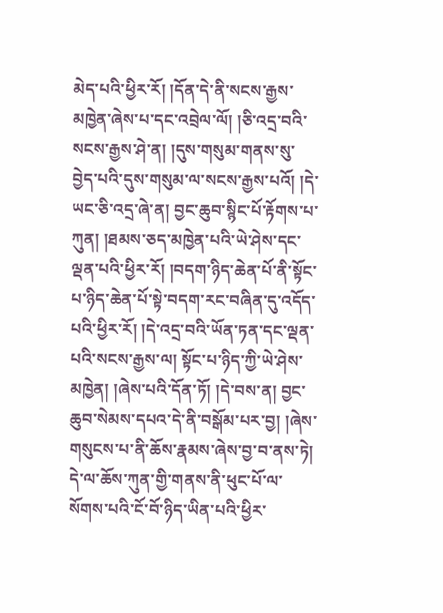མེད་པའི་ཕྱིར་རོ། །དོན་དེ་ནི་སངས་རྒྱས་མཁྱེན་ཞེས་པ་དང་འབྲེལ་ལོ། །ཅི་འདྲ་བའི་སངས་རྒྱས་ཤེ་ན། །དུས་གསུམ་གནས་སུ་བྱེད་པའི་དུས་གསུམ་ལ་སངས་རྒྱས་པའོ། །དེ་ཡང་ཅི་འདྲ་ཞེ་ན། བྱང་ཆུབ་སྙིང་པོ་རྟོགས་པ་ཀུན། །ཐམས་ཅད་མཁྱེན་པའི་ཡེ་ཤེས་དང་ལྡན་པའི་ཕྱིར་རོ། །བདག་ཉིད་ཆེན་པོ་ནི་སྟོང་པ་ཉིད་ཆེན་པོ་སྟེ་བདག་རང་བཞིན་དུ་འདོད་པའི་ཕྱིར་རོ། །དེ་འདྲ་བའི་ཡོན་ཏན་དང་ལྡན་པའི་སངས་རྒྱས་ལ། སྟོང་པ་ཉིད་ཀྱི་ཡེ་ཤེས་མཁྱེན། །ཞེས་པའི་དོན་ཏོ། །དེ་བས་ན། བྱང་ཆུབ་སེམས་དཔའ་དེ་ནི་བསྒོམ་པར་བྱ། །ཞེས་གསུངས་པ་ནི་ཆོས་རྣམས་ཞེས་བྱ་བ་ནས་ཏེ། དེ་ལ་ཆོས་ཀུན་གྱི་གནས་ནི་ཕུང་པོ་ལ་སོགས་པའི་ངོ་བོ་ཉིད་ཡིན་པའི་ཕྱིར་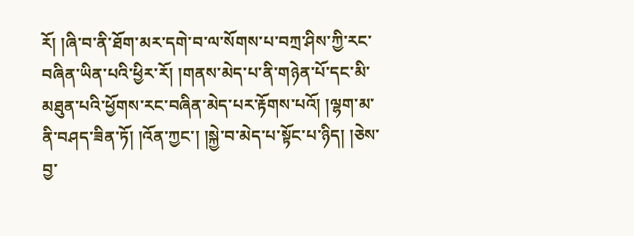རོ། །ཞི་བ་ནི་ཐོག་མར་དགེ་བ་ལ་སོགས་པ་བཀྲ་ཤིས་ཀྱི་རང་བཞིན་ཡིན་པའི་ཕྱིར་རོ། །གནས་མེད་པ་ནི་གཉེན་པོ་དང་མི་མཐུན་པའི་ཕྱོགས་རང་བཞིན་མེད་པར་རྟོགས་པའོ། །ལྷག་མ་ནི་བཤད་ཟིན་ཏོ། །འོན་ཀྱང་། །སྐྱེ་བ་མེད་པ་སྟོང་པ་ཉིད། །ཅེས་བྱ་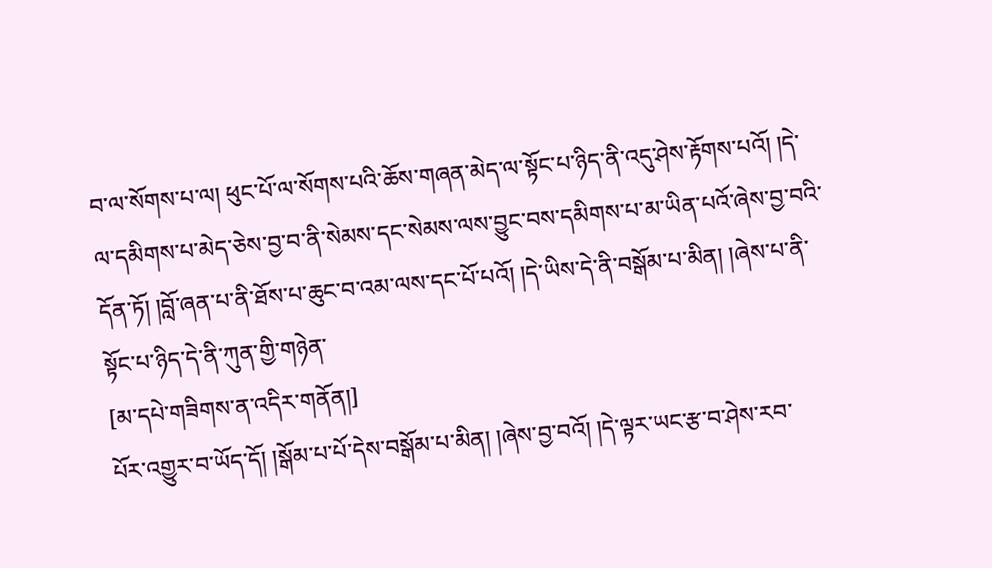བ་ལ་སོགས་པ་ལ། ཕུང་པོ་ལ་སོགས་པའི་ཆོས་གཞན་མེད་ལ་སྟོང་པ་ཉིད་ནི་འདུ་ཤེས་རྟོགས་པའོ། །དེ་ལ་དམིགས་པ་མེད་ཅེས་བྱ་བ་ནི་སེམས་དང་སེམས་ལས་བྱུང་བས་དམིགས་པ་མ་ཡིན་པའོ་ཞེས་བྱ་བའི་དོན་ཏོ། །བློ་ཞན་པ་ནི་ཐོས་པ་ཆུང་བ་འམ་ལས་དང་པོ་པའོ། །དེ་ཡིས་དེ་ནི་བསྒོམ་པ་མིན། །ཞེས་པ་ནི་སྟོང་པ་ཉིད་དེ་ནི་ཀུན་གྱི་གཉེན་
[མ་དཔེ་གཟིགས་ན་འདིར་གནོན།]
པོར་འགྱུར་བ་ཡོད་དོ། །སྒོམ་པ་པོ་དེས་བསྒོམ་པ་མིན། །ཞེས་བྱ་བའོ། །དེ་ལྟར་ཡང་རྩ་བ་ཤེས་རབ་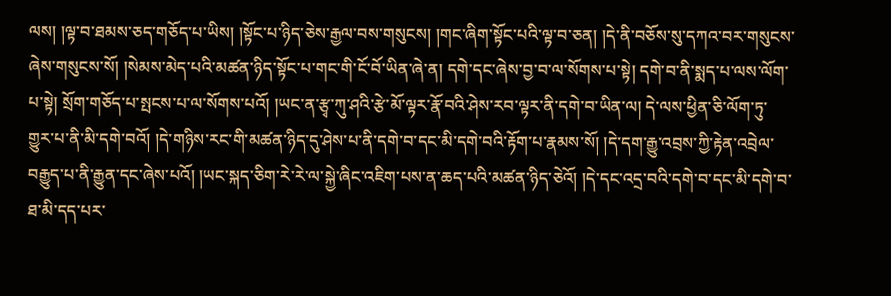ལས། །ལྟ་བ་ཐམས་ཅད་གཅོད་པ་ཡིས། །སྟོང་པ་ཉིད་ཅེས་རྒྱལ་བས་གསུངས། །གང་ཞིག་སྟོང་པའི་ལྟ་བ་ཅན། །དེ་ནི་བཅོས་སུ་དཀའ་བར་གསུངས་ཞེས་གསུངས་སོ། །སེམས་མེད་པའི་མཚན་ཉིད་སྟོང་པ་གང་གི་ངོ་བོ་ཡིན་ཞེ་ན། དགེ་དང་ཞེས་བྱ་བ་ལ་སོགས་པ་སྟེ། དགེ་བ་ནི་སྨད་པ་ལས་ལོག་པ་སྟེ། སྲོག་གཅོད་པ་སྤངས་པ་ལ་སོགས་པའོ། །ཡང་ན་རྩྭ་ཀུ་ཤའི་རྩེ་མོ་ལྟར་རྣོ་བའི་ཤེས་རབ་ལྟར་ནི་དགེ་བ་ཡིན་ལ། དེ་ལས་ཕྱིན་ཅི་ལོག་ཏུ་གྱུར་པ་ནི་མི་དགེ་བའོ། །དེ་གཉིས་རང་གི་མཚན་ཉིད་དུ་ཤེས་པ་ནི་དགེ་བ་དང་མི་དགེ་བའི་རྟོག་པ་རྣམས་སོ། །དེ་དག་རྒྱུ་འབྲས་ཀྱི་རྟེན་འབྲེལ་བརྒྱུད་པ་ནི་རྒྱུན་དང་ཞེས་པའོ། །ཡང་སྐད་ཅིག་རེ་རེ་ལ་སྐྱེ་ཞིང་འཇིག་པས་ན་ཆད་པའི་མཚན་ཉིད་ཅེའོ། །དེ་དང་འདྲ་བའི་དགེ་བ་དང་མི་དགེ་བ་ཐ་མི་དད་པར་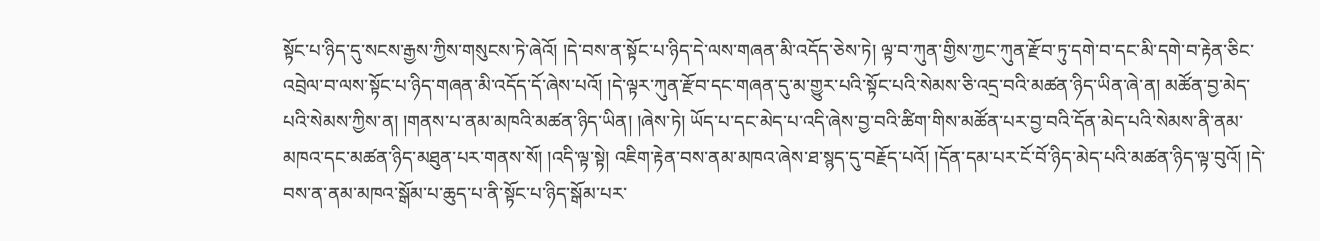སྟོང་པ་ཉིད་དུ་སངས་རྒྱས་ཀྱིས་གསུངས་ཏེ་ཞེའོ། །དེ་བས་ན་སྟོང་པ་ཉིད་དེ་ལས་གཞན་མི་འདོད་ཅེས་ཏེ། ལྟ་བ་ཀུན་གྱིས་ཀྱང་ཀུན་རྫོབ་ཏུ་དགེ་བ་དང་མི་དགེ་བ་རྟེན་ཅིང་འབྲེལ་བ་ལས་སྟོང་པ་ཉིད་གཞན་མི་འདོད་དོ་ཞེས་པའོ། །དེ་ལྟར་ཀུན་རྫོབ་དང་གཞན་དུ་མ་གྱུར་པའི་སྟོང་པའི་སེམས་ཅི་འདྲ་བའི་མཚན་ཉིད་ཡིན་ཞེ་ན། མཚོན་བྱ་མེད་པའི་སེམས་ཀྱིས་ན། །གནས་པ་ནམ་མཁའི་མཚན་ཉིད་ཡིན། །ཞེས་ཏེ། ཡོད་པ་དང་མེད་པ་འདི་ཞེས་བྱ་བའི་ཚིག་གིས་མཚོན་པར་བྱ་བའི་དོན་མེད་པའི་སེམས་ནི་ནམ་མཁའ་དང་མཚན་ཉིད་མཐུན་པར་གནས་སོ། །འདི་ལྟ་སྟེ། འཇིག་རྟེན་བས་ནམ་མཁའ་ཞེས་ཐ་སྙད་དུ་བརྗོད་པའོ། །དོན་དམ་པར་ངོ་བོ་ཉིད་མེད་པའི་མཚན་ཉིད་ལྟ་བུའོ། །དེ་བས་ན་ནམ་མཁའ་སྒོམ་པ་ཆུད་པ་ནི་སྟོང་པ་ཉིད་སྒོམ་པར་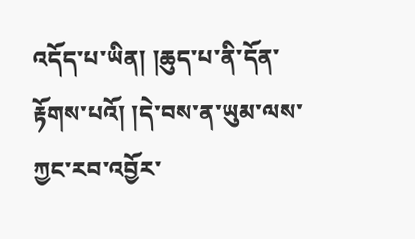འདོད་པ་ཡིན། །ཆུད་པ་ནི་དོན་རྟོགས་པའོ། །དེ་བས་ན་ཡུམ་ལས་ཀྱང་རབ་འབྱོར་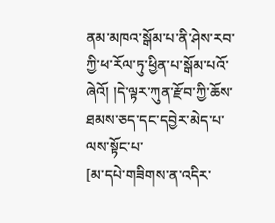ནམ་མཁའ་སྒོམ་པ་ནི་ཤེས་རབ་ཀྱི་ཕ་རོལ་ཏུ་ཕྱིན་པ་སྒོམ་པའོ་ཞེའོ། །དེ་ལྟར་ཀུན་རྫོབ་ཀྱི་ཆོས་ཐམས་ཅད་དང་དབྱེར་མེད་པ་ལས་སྟོང་པ་
[མ་དཔེ་གཟིགས་ན་འདིར་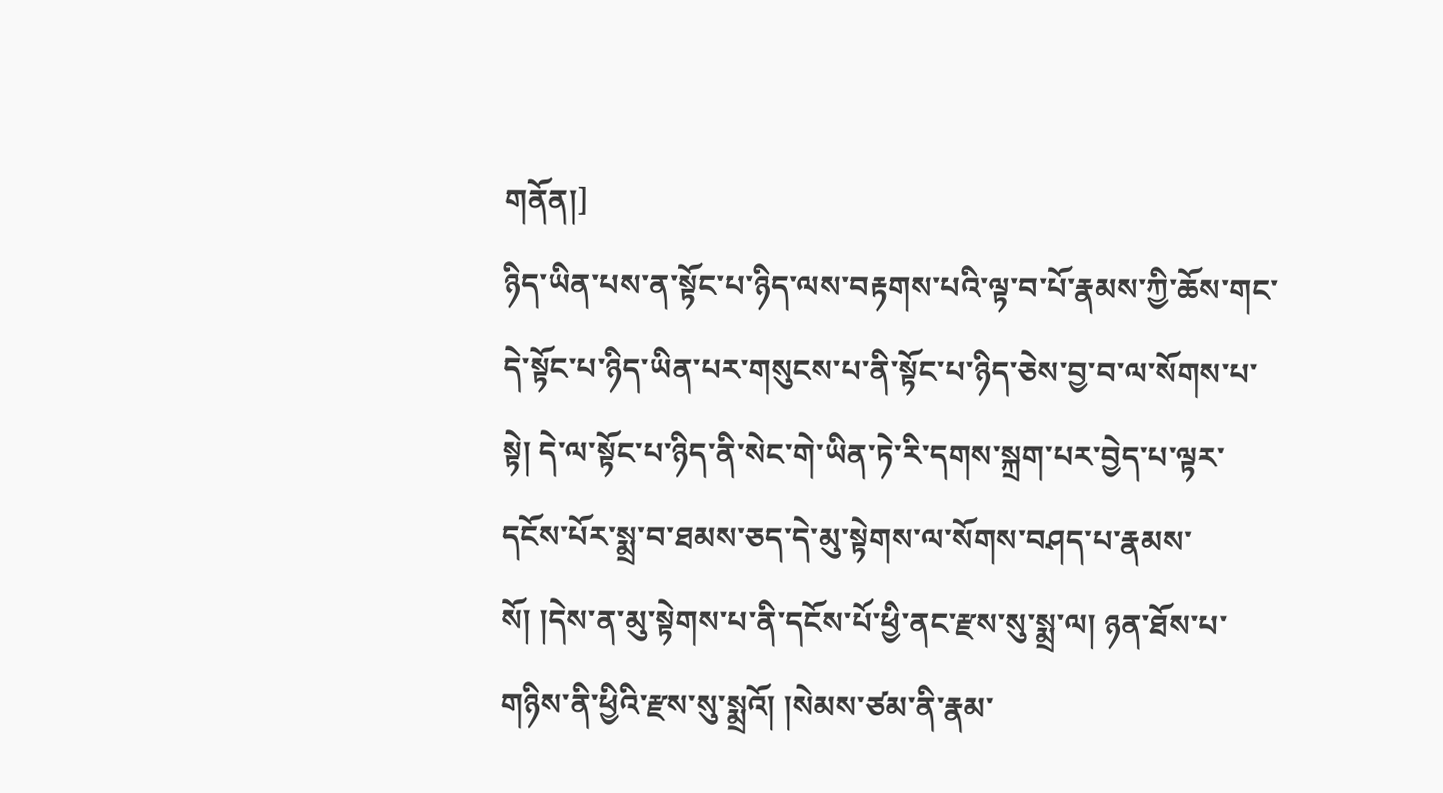གནོན།]
ཉིད་ཡིན་པས་ན་སྟོང་པ་ཉིད་ལས་བརྟགས་པའི་ལྟ་བ་པོ་རྣམས་ཀྱི་ཆོས་གང་དེ་སྟོང་པ་ཉིད་ཡིན་པར་གསུངས་པ་ནི་སྟོང་པ་ཉིད་ཅེས་བྱ་བ་ལ་སོགས་པ་སྟེ། དེ་ལ་སྟོང་པ་ཉིད་ནི་སེང་གེ་ཡིན་ཏེ་རི་དགས་སྐྲག་པར་བྱེད་པ་ལྟར་དངོས་པོར་སྨྲ་བ་ཐམས་ཅད་དེ་མུ་སྟེགས་ལ་སོགས་བཤད་པ་རྣམས་སོ། །དེས་ན་མུ་སྟེགས་པ་ནི་དངོས་པོ་ཕྱི་ནང་རྫས་སུ་སྨྲ་ལ། ཉན་ཐོས་པ་གཉིས་ནི་ཕྱིའི་རྫས་སུ་སྨྲའོ། །སེམས་ཙམ་ནི་རྣམ་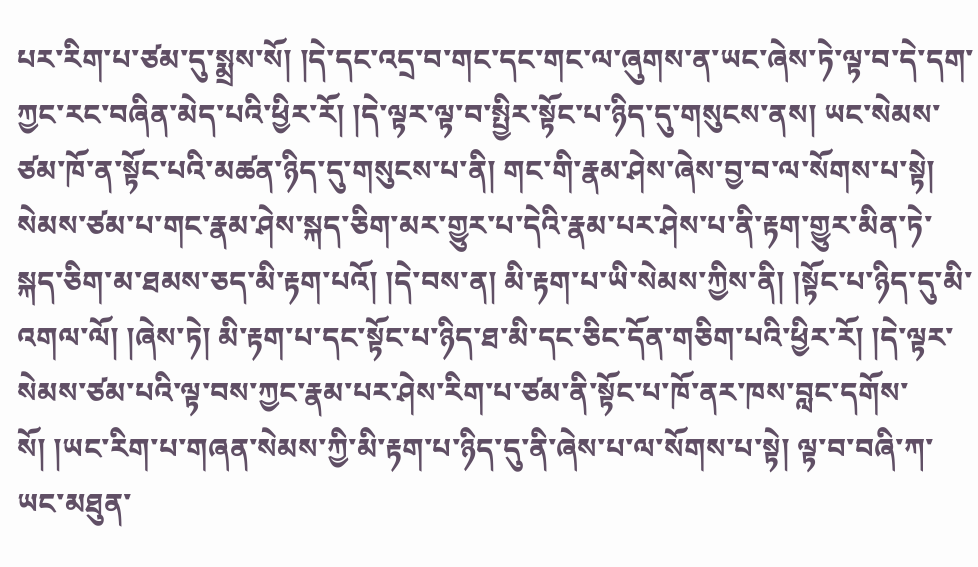པར་རིག་པ་ཙམ་དུ་སྨྲས་སོ། །དེ་དང་འདྲ་བ་གང་དང་གང་ལ་ཞུགས་ན་ཡང་ཞེས་ཏེ་ལྟ་བ་དེ་དག་ཀྱང་རང་བཞིན་མེད་པའི་ཕྱིར་རོ། །དེ་ལྟར་ལྟ་བ་སྤྱིར་སྟོང་པ་ཉིད་དུ་གསུངས་ནས། ཡང་སེམས་ཙམ་ཁོ་ན་སྟོང་པའི་མཚན་ཉིད་དུ་གསུངས་པ་ནི། གང་གི་རྣམ་ཤེས་ཞེས་བྱ་བ་ལ་སོགས་པ་སྟེ། སེམས་ཙམ་པ་གང་རྣམ་ཤེས་སྐད་ཅིག་མར་གྱུར་པ་དེའི་རྣམ་པར་ཤེས་པ་ནི་རྟག་གྱུར་མིན་ཏེ་སྐད་ཅིག་མ་ཐམས་ཅད་མི་རྟག་པའོ། །དེ་བས་ན། མི་རྟག་པ་ཡི་སེམས་ཀྱིས་ནི། །སྟོང་པ་ཉིད་དུ་མི་འགལ་ལོ། །ཞེས་ཏེ། མི་རྟག་པ་དང་སྟོང་པ་ཉིད་ཐ་མི་དང་ཅིང་དོན་གཅིག་པའི་ཕྱིར་རོ། །དེ་ལྟར་སེམས་ཙམ་པའི་ལྟ་བས་ཀྱང་རྣམ་པར་ཤེས་རིག་པ་ཙམ་ནི་སྟོང་པ་ཁོ་ནར་ཁས་བླང་དགོས་སོ། །ཡང་རིག་པ་གཞན་སེམས་ཀྱི་མི་རྟག་པ་ཉིད་དུ་ནི་ཞེས་པ་ལ་སོགས་པ་སྟེ། ལྟ་བ་བཞི་ཀ་ཡང་མཐུན་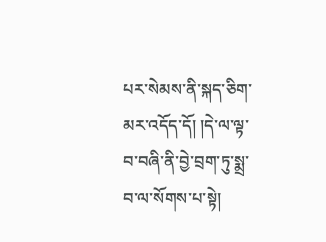པར་སེམས་ནི་སྐད་ཅིག་མར་འདོད་དོ། །དེ་ལ་ལྟ་བ་བཞི་ནི་བྱེ་བྲག་ཏུ་སྨྲ་བ་ལ་སོགས་པ་སྟེ།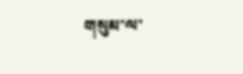གསུམ་ལ་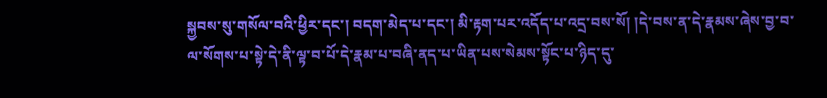སྐྱབས་སུ་གསོལ་བའི་ཕྱིར་དང་། བདག་མེད་པ་དང་། མི་རྟག་པར་འདོད་པ་འདྲ་བས་སོ། །དེ་བས་ན་དེ་རྣམས་ཞེས་བྱ་བ་ལ་སོགས་པ་སྟེ་དེ་ནི་ལྟ་བ་པོ་དེ་རྣམ་པ་བཞི་ནད་པ་ཡིན་པས་སེམས་སྟོང་པ་ཉིད་དུ་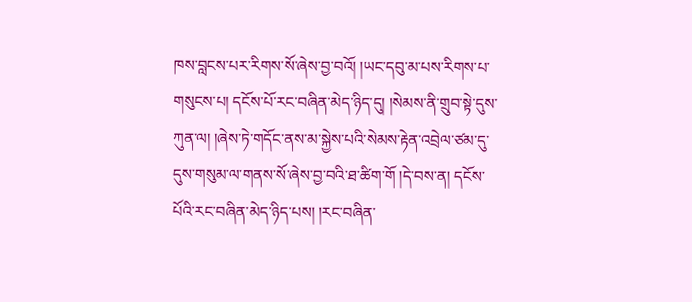ཁས་བླངས་པར་རིགས་སོ་ཞེས་བྱ་བའོ། །ཡང་དབུ་མ་པས་རིགས་པ་གསུངས་པ། དངོས་པོ་རང་བཞིན་མེད་ཉིད་དུ། །སེམས་ནི་གྲུབ་སྟེ་དུས་ཀུན་ལ། །ཞེས་ཏེ་གདོང་ནས་མ་སྐྱེས་པའི་སེམས་རྟེན་འབྲེལ་ཙམ་དུ་དུས་གསུམ་ལ་གནས་སོ་ཞེས་བྱ་བའི་ཐ་ཚིག་གོ །དེ་བས་ན། དངོས་པོའི་རང་བཞིན་མེད་ཉིད་པས། །རང་བཞིན་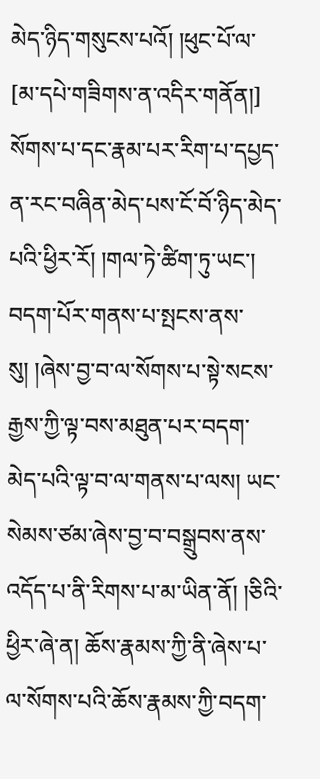མེད་ཉིད་གསུངས་པའོ། །ཕུང་པོ་ལ་
[མ་དཔེ་གཟིགས་ན་འདིར་གནོན།]
སོགས་པ་དང་རྣམ་པར་རིག་པ་དཔྱད་ན་རང་བཞིན་མེད་པས་ངོ་བོ་ཉིད་མེད་པའི་ཕྱིར་རོ། །གལ་ཏེ་ཚིག་ཏུ་ཡང་། བདག་པོར་གནས་པ་སྤངས་ནས་སུ། །ཞེས་བྱ་བ་ལ་སོགས་པ་སྟེ་སངས་རྒྱས་ཀྱི་ལྟ་བས་མཐུན་པར་བདག་མེད་པའི་ལྟ་བ་ལ་གནས་པ་ལས། ཡང་སེམས་ཙམ་ཞེས་བྱ་བ་བསྒྲུབས་ནས་འདོད་པ་ནི་རིགས་པ་མ་ཡིན་ནོ། །ཅིའི་ཕྱིར་ཞེ་ན། ཆོས་རྣམས་ཀྱི་ནི་ཞེས་པ་ལ་སོགས་པའི་ཆོས་རྣམས་ཀྱི་བདག་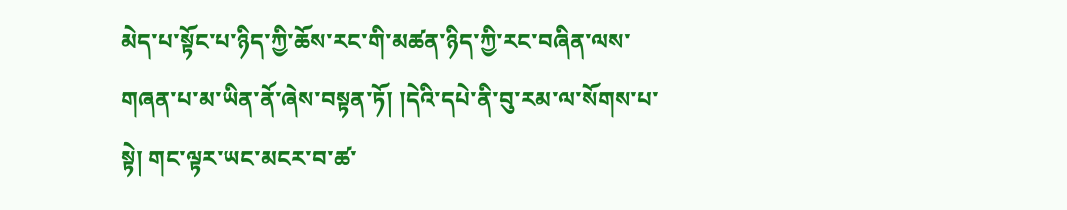མེད་པ་སྟོང་པ་ཉིད་ཀྱི་ཆོས་རང་གི་མཚན་ཉིད་ཀྱི་རང་བཞིན་ལས་གཞན་པ་མ་ཡིན་ནོ་ཞེས་བསྟན་ཏོ། །དེའི་དཔེ་ནི་བུ་རམ་ལ་སོགས་པ་སྟེ། གང་ལྟར་ཡང་མངར་བ་ཚ་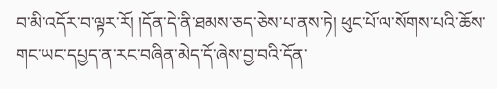བ་མི་འདོར་བ་ལྟར་རོ། །དོན་དེ་ནི་ཐམས་ཅད་ཅེས་པ་ནས་ཏེ། ཕུང་པོ་ལ་སོགས་པའི་ཆོས་གང་ཡང་དཔྱད་ན་རང་བཞིན་མེད་དོ་ཞེས་བྱ་བའི་དོན་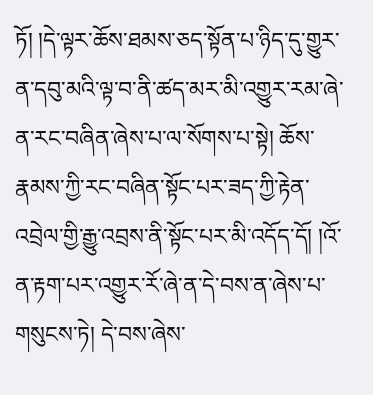ཏོ། །དེ་ལྟར་ཆོས་ཐམས་ཅད་སྟོན་པ་ཉིད་དུ་གྱུར་ན་དབུ་མའི་ལྟ་བ་ནི་ཚད་མར་མི་འགྱུར་རམ་ཞེ་ན་རང་བཞིན་ཞེས་པ་ལ་སོགས་པ་སྟེ། ཆོས་རྣམས་ཀྱི་རང་བཞིན་སྟོང་པར་ཟད་ཀྱི་རྟེན་འབྲེལ་གྱི་རྒྱུ་འབྲས་ནི་སྟོང་པར་མི་འདོད་དོ། །འོ་ན་རྟག་པར་འགྱུར་རོ་ཞེ་ན་དེ་བས་ན་ཞེས་པ་གསུངས་ཏེ། དེ་བས་ཞེས་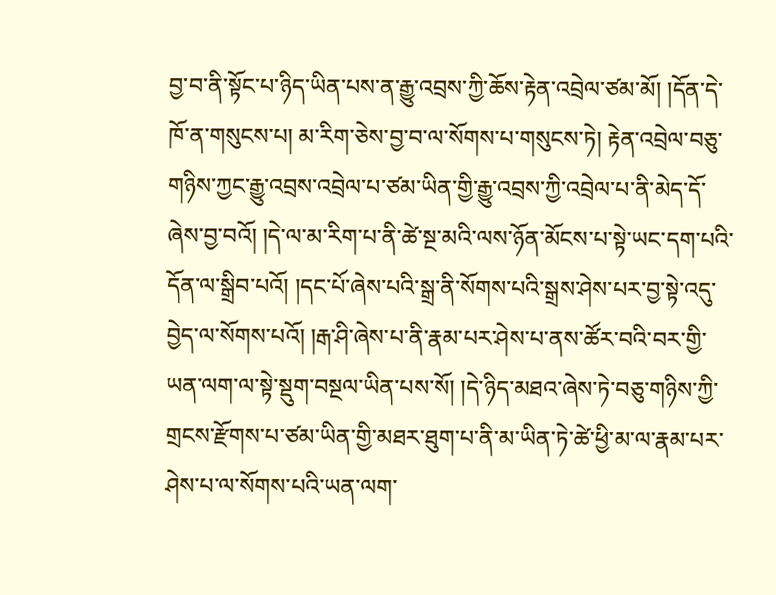བྱ་བ་ནི་སྟོང་པ་ཉིད་ཡིན་པས་ན་རྒྱུ་འབྲས་ཀྱི་ཆོས་རྟེན་འབྲེལ་ཙམ་མོ། །དོན་དེ་ཁོ་ན་གསུངས་པ། མ་རིག་ཅེས་བྱ་བ་ལ་སོགས་པ་གསུངས་ཏེ། རྟེན་འབྲེལ་བཅུ་གཉིས་ཀྱང་རྒྱུ་འབྲས་འབྲེལ་པ་ཙམ་ཡིན་གྱི་རྒྱུ་འབྲས་ཀྱི་འབྲེལ་པ་ནི་མེད་དོ་ཞེས་བྱ་བའོ། །དེ་ལ་མ་རིག་པ་ནི་ཚེ་སྔ་མའི་ལས་ཉོན་མོངས་པ་སྟེ་ཡང་དག་པའི་དོན་ལ་སྒྲིབ་པའོ། །དང་པོ་ཞེས་པའི་སྒྲ་ནི་སོགས་པའི་སྒྲས་ཤེས་པར་བྱ་སྟེ་འདུ་བྱེད་ལ་སོགས་པའོ། །རྒ་ཤི་ཞེས་པ་ནི་རྣམ་པར་ཤེས་པ་ནས་ཚོར་བའི་བར་གྱི་ཡན་ལག་ལ་སྟེ་སྡུག་བསྔལ་ཡིན་པས་སོ། །དེ་ཉིད་མཐའ་ཞེས་ཏེ་བཅུ་གཉིས་ཀྱི་གྲངས་རྫོགས་པ་ཙམ་ཡིན་གྱི་མཐར་ཐུག་པ་ནི་མ་ཡིན་ཏེ་ཚེ་ཕྱི་མ་ལ་རྣམ་པར་ཤེས་པ་ལ་སོགས་པའི་ཡན་ལག་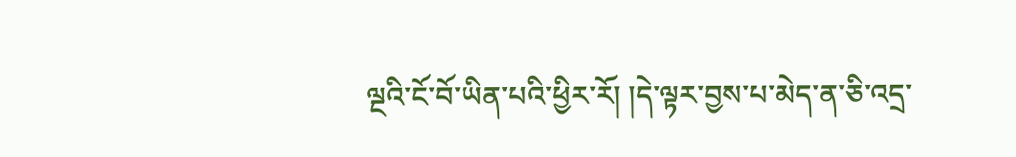ལྔའི་ངོ་བོ་ཡིན་པའི་ཕྱིར་རོ། །དེ་ལྟར་བྱས་པ་མེད་ན་ཅི་འདྲ་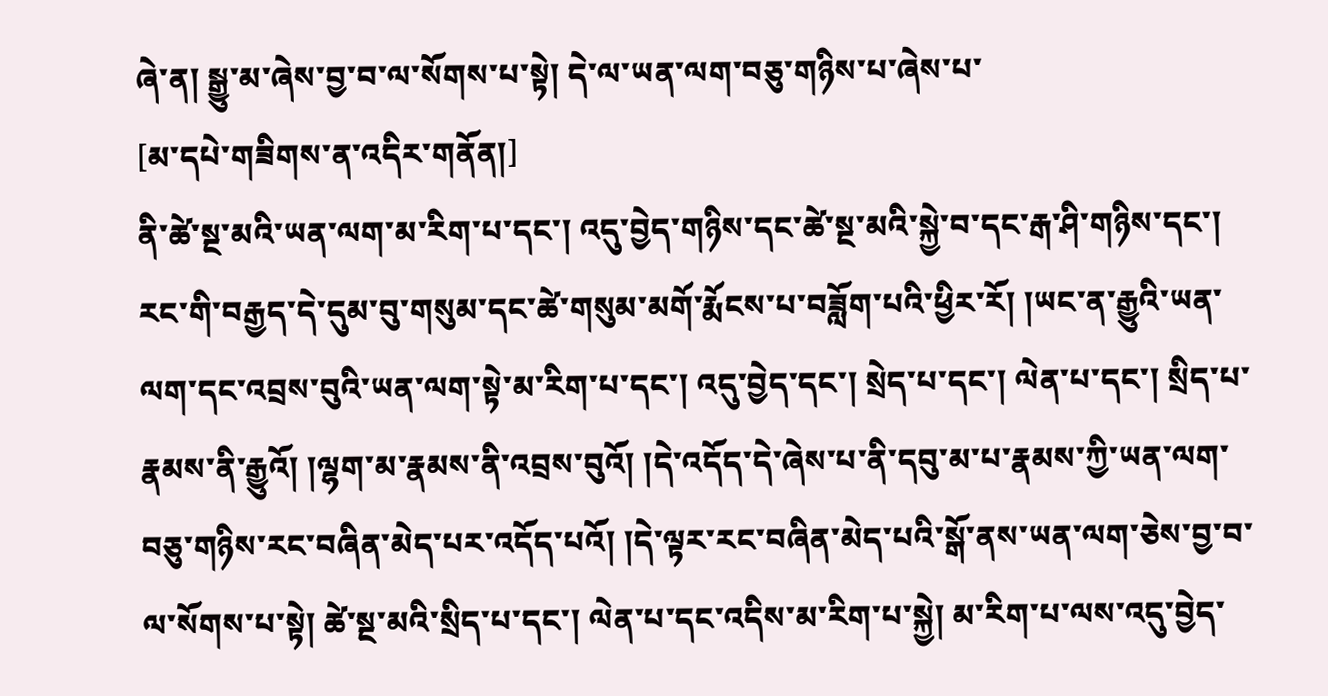ཞེ་ན། སྒྱུ་མ་ཞེས་བྱ་བ་ལ་སོགས་པ་སྟེ། དེ་ལ་ཡན་ལག་བཅུ་གཉིས་པ་ཞེས་པ་
[མ་དཔེ་གཟིགས་ན་འདིར་གནོན།]
ནི་ཚེ་སྔ་མའི་ཡན་ལག་མ་རིག་པ་དང་། འདུ་བྱེད་གཉིས་དང་ཚེ་སྔ་མའི་སྐྱེ་བ་དང་རྒ་ཤི་གཉིས་དང་། རང་གི་བརྒྱད་དེ་དུམ་བུ་གསུམ་དང་ཚེ་གསུམ་མགོ་རྨོངས་པ་བཟློག་པའི་ཕྱིར་རོ། །ཡང་ན་རྒྱུའི་ཡན་ལག་དང་འབྲས་བུའི་ཡན་ལག་སྟེ་མ་རིག་པ་དང་། འདུ་བྱེད་དང་། སྲེད་པ་དང་། ལེན་པ་དང་། སྲིད་པ་རྣམས་ནི་རྒྱུའོ། །ལྷག་མ་རྣམས་ནི་འབྲས་བུའོ། །དེ་འདོད་དེ་ཞེས་པ་ནི་དབུ་མ་པ་རྣམས་ཀྱི་ཡན་ལག་བཅུ་གཉིས་རང་བཞིན་མེད་པར་འདོད་པའོ། །དེ་ལྟར་རང་བཞིན་མེད་པའི་སྒོ་ནས་ཡན་ལག་ཅེས་བྱ་བ་ལ་སོགས་པ་སྟེ། ཚེ་སྔ་མའི་སྲིད་པ་དང་། ལེན་པ་དང་འདིས་མ་རིག་པ་སྐྱེ། མ་རིག་པ་ལས་འདུ་བྱེད་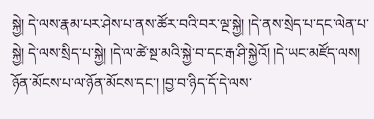སྐྱེ། དེ་ལས་རྣམ་པར་ཤེས་པ་ནས་ཚོར་བའི་བར་ལྔ་སྐྱེ། །དེ་ནས་སྲེད་པ་དང་ལེན་པ་སྐྱེ། དེ་ལས་སྲིད་པ་སྐྱེ། །དེ་ལ་ཚེ་སྔ་མའི་སྐྱེ་བ་དང་རྒ་ཤི་སྐྱེའོ། །དེ་ཡང་མཛོད་ལས། ཉོན་མོངས་པ་ལ་ཉོན་མོངས་དང་། །བྱ་བ་ཉིད་དོ་དེ་ལས་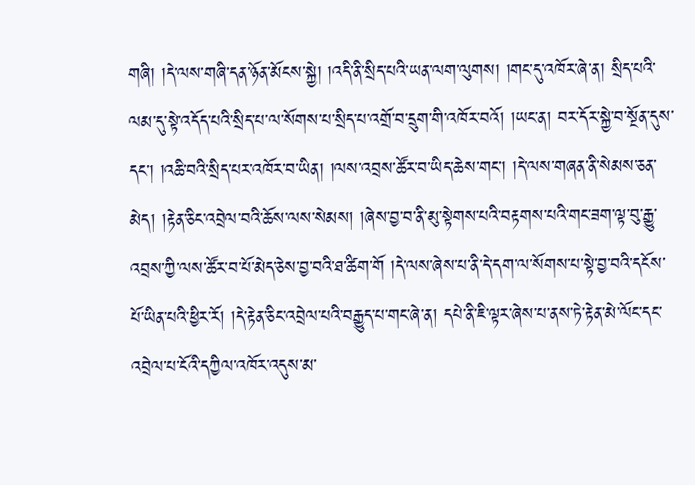གཞི། །དེ་ལས་གཞི་དན་ཉོན་མོངས་སྐྱེ། །འདི་ནི་སྲིད་པའི་ཡན་ལག་ལུགས། །གང་དུ་འཁོར་ཞེ་ན། སྲིད་པའི་ལམ་དུ་སྟེ་འདོད་པའི་སྲིད་པ་ལ་སོགས་པ་སྲིད་པ་འགྲོ་བ་དྲུག་གི་འཁོར་བའོ། །ཡང་ན། བར་དོར་སྐྱེ་བ་སྔོན་དུས་དང་། །འཆི་བའི་སྲིད་པར་འཁོར་བ་ཡིན། །ལས་འབྲས་ཚོར་བ་ཡིད་ཆེས་གང་། །དེ་ལས་གཞན་ནི་སེམས་ཅན་མེད། །རྟེན་ཅིང་འབྲེལ་བའི་ཆོས་ལས་སེམས། །ཞེས་བྱ་བ་ནི་མུ་སྟེགས་པའི་བརྟགས་པའི་གང་ཟག་ལྟ་བུ་རྒྱུ་འབྲས་ཀྱི་ལས་ཚོར་བ་པོ་མེད་ཅེས་བྱ་བའི་ཐ་ཚིག་གོ །དེ་ལས་ཞེས་པ་ནི་དེ་དག་ལ་སོགས་པ་སྟེ་བྱ་བའི་དངོས་པོ་ཡིན་པའི་ཕྱིར་རོ། །དེ་རྟེན་ཅིང་འབྲེལ་པའི་བརྒྱུད་པ་གང་ཞེ་ན། དཔེ་ནི་ཇི་ལྟར་ཞེས་པ་ནས་ཏེ་རྟེན་མེ་ལོང་དང་འབྲེལ་པ་ངོའི་དཀྱིལ་འཁོར་འདུས་མ་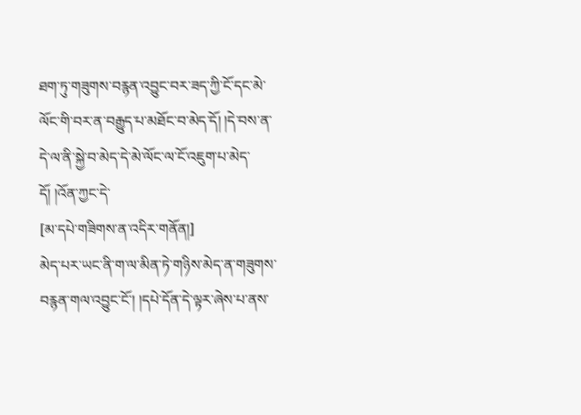ཐག་ཏུ་གཟུགས་བརྙན་འབྱུང་བར་ཟད་ཀྱི་ངོ་དང་མེ་ལོང་གི་བར་ན་བརྒྱུད་པ་མཐོང་བ་མེད་དོ། །དེ་བས་ན་དེ་ལ་ནི་སྐྱེ་བ་མེད་དེ་མེ་ལོང་ལ་ངོ་འཇུག་པ་མེད་དོ། །འོན་ཀྱང་དེ་
[མ་དཔེ་གཟིགས་ན་འདིར་གནོན།]
མེད་པར་ཡང་ནི་ག་ལ་མིན་ཏེ་གཉིས་མེད་ན་གཟུགས་བརྙན་གལ་འབྱུང་ངོ་། །དཔེ་དོན་དེ་ལྟར་ཞེས་པ་ནས་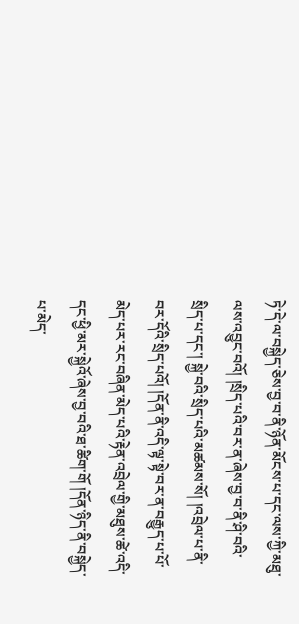ཏེ་དེ་ལ་བསྐྱེད་ཅེས་བྱ་བ་ནི་ཉོན་མོངས་པ་དང་ལས་ཀྱི་མཐུ་ལས་འབྱུང་བའོ། །སྲིད་པའི་བར་ན་ཞེས་བྱ་བ་ནི་ཤི་བའི་སྲིད་པ་དང་། སྐྱེ་བའི་སྲིད་པའི་མཚམས་སོ། །འབྲེལ་པ་ནི་བར་དོའི་སྲིད་པའོ། །དོན་ནི་འདི་ལྟ་སྟེ་བར་ན་བརྒྱུད་པ་པོ་མེད་པར་རང་བཞིན་མེད་པའི་རྟེན་འབྲེལ་གྱི་མཐུས་ཚེ་འདི་དང་ཕྱི་མར་སྐྱེའོ་ཞེས་བྱ་བའི་ཐ་ཚིག་གོ །དོན་ཉིད་ནི་བསྐྱེད་པ་མེད་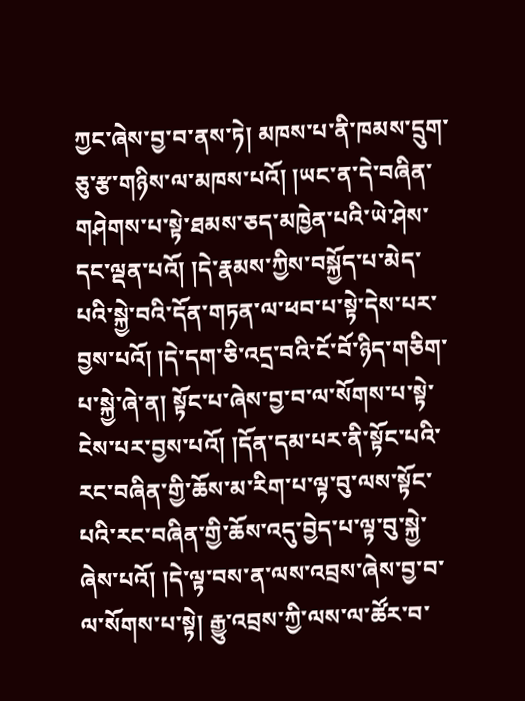ཀྱང་ཞེས་བྱ་བ་ནས་ཏེ། མཁས་པ་ནི་ཁམས་དྲུག་ཅུ་རྩ་གཉིས་ལ་མཁས་པའོ། །ཡང་ན་དེ་བཞིན་གཤེགས་པ་སྟེ་ཐམས་ཅད་མཁྱེན་པའི་ཡེ་ཤེས་དང་ལྡན་པའོ། །དེ་རྣམས་ཀྱིས་བསྐྱོད་པ་མེད་པའི་སྐྱེ་བའི་དོན་གཏན་ལ་ཕབ་པ་སྟེ་དེས་པར་བྱས་པའོ། །དེ་དག་ཅི་འདྲ་བའི་ངོ་བོ་ཉིད་གཅིག་པ་སྐྱེ་ཞེ་ན། སྟོང་པ་ཞེས་བྱ་བ་ལ་སོགས་པ་སྟེ་ངེས་པར་བྱས་པའོ། །དོན་དམ་པར་ནི་སྟོང་པའི་རང་བཞིན་གྱི་ཆོས་མ་རིག་པ་ལྟ་བུ་ལས་སྟོང་པའི་རང་བཞིན་གྱི་ཆོས་འདུ་བྱེད་པ་ལྟ་བུ་སྐྱེ་ཞེས་པའོ། །དེ་ལྟ་བས་ན་ལས་འབྲས་ཞེས་བྱ་བ་ལ་སོགས་པ་སྟེ། རྒྱུ་འབྲས་ཀྱི་ལས་ལ་ཚོར་བ་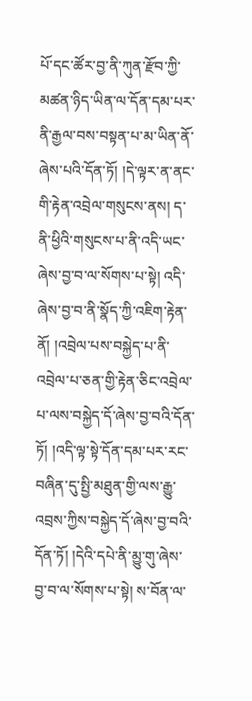པོ་དང་ཚོར་བྱ་ནི་ཀུན་རྫོབ་ཀྱི་མཚན་ཉིད་ཡིན་ལ་དོན་དམ་པར་ནི་རྒྱལ་བས་བསྟན་པ་མ་ཡིན་ནོ་ཞེས་པའི་དོན་ཏོ། །དེ་ལྟར་ན་ནང་གི་རྟེན་འབྲེལ་གསུངས་ནས། ད་ནི་ཕྱིའི་གསུངས་པ་ནི་འདི་ཡང་ཞེས་བྱ་བ་ལ་སོགས་པ་སྟེ། འདི་ཞེས་བྱ་བ་ནི་སྣོད་ཀྱི་འཇིག་རྟེན་ནོ། །འབྲེལ་པས་བསྐྱེད་པ་ནི་འབྲེལ་པ་ཅན་གྱི་རྟེན་ཅིང་འབྲེལ་པ་ལས་བསྐྱེད་དོ་ཞེས་བྱ་བའི་དོན་ཏོ། །འདི་ལྟ་སྟེ་དོན་དམ་པར་རང་བཞིན་དུ་སྤྱི་མཐུན་གྱི་ལས་རྒྱུ་འབྲས་ཀྱིས་བསྐྱེད་དོ་ཞེས་བྱ་བའི་དོན་ཏོ། །དེའི་དཔེ་ནི་མྱུ་གུ་ཞེས་བྱ་བ་ལ་སོགས་པ་སྟེ། ས་བོན་ལ་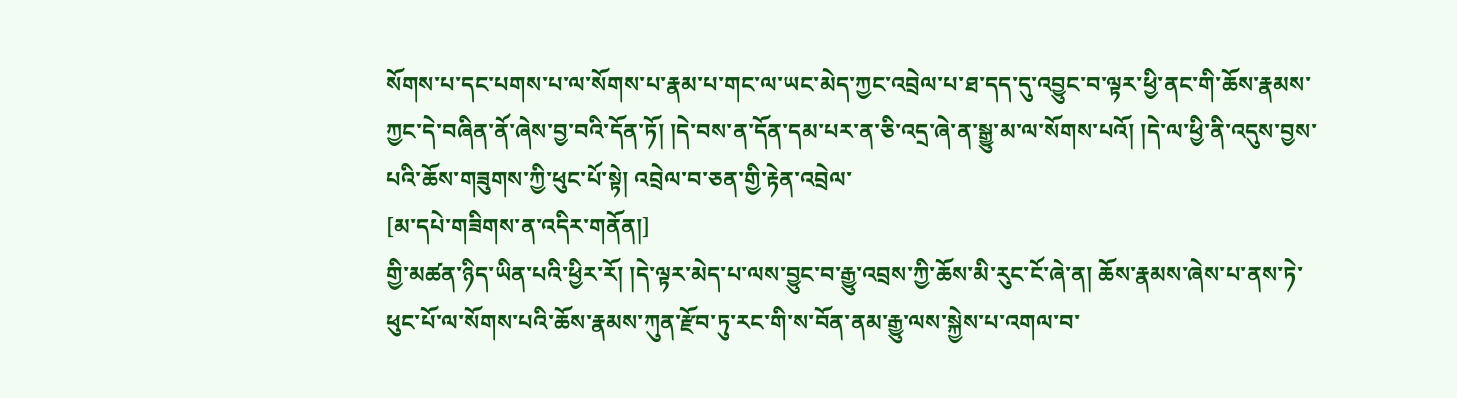སོགས་པ་དང་པགས་པ་ལ་སོགས་པ་རྣམ་པ་གང་ལ་ཡང་མེད་ཀྱང་འབྲེལ་པ་ཐ་དད་དུ་འབྱུང་བ་ལྟར་ཕྱི་ནང་གི་ཆོས་རྣམས་ཀྱང་དེ་བཞིན་ནོ་ཞེས་བྱ་བའི་དོན་ཏོ། །དེ་བས་ན་དོན་དམ་པར་ན་ཅི་འདྲ་ཞེ་ན་སྒྱུ་མ་ལ་སོགས་པའོ། །དེ་ལ་ཕྱི་ནི་འདུས་བྱས་པའི་ཆོས་གཟུགས་ཀྱི་ཕུང་པོ་སྟེ། འབྲེལ་བ་ཅན་གྱི་རྟེན་འབྲེལ་
[མ་དཔེ་གཟིགས་ན་འདིར་གནོན།]
གྱི་མཚན་ཉིད་ཡིན་པའི་ཕྱིར་རོ། །དེ་ལྟར་མེད་པ་ལས་བྱུང་བ་རྒྱུ་འབྲས་ཀྱི་ཆོས་མི་རུང་ངོ་ཞེ་ན། ཆོས་རྣམས་ཞེས་པ་ནས་ཏེ་ཕུང་པོ་ལ་སོགས་པའི་ཆོས་རྣམས་ཀུན་རྫོབ་ཏུ་རང་གི་ས་བོན་ནམ་རྒྱུ་ལས་སྐྱེས་པ་འགལ་བ་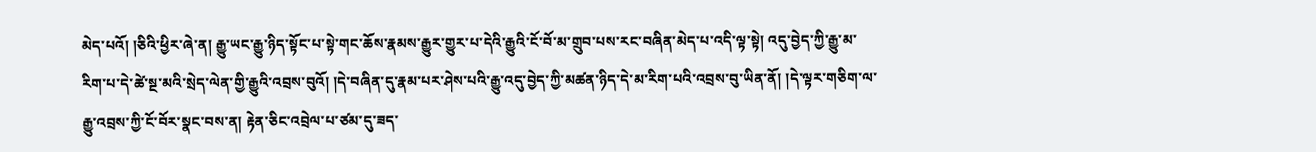མེད་པའོ། །ཅིའི་ཕྱིར་ཞེ་ན། རྒྱུ་ཡང་རྒྱུ་ཉིད་སྟོང་པ་སྟེ་གང་ཆོས་རྣམས་རྒྱུར་གྱུར་པ་དེའི་རྒྱུའི་ངོ་བོ་མ་གྲུབ་པས་རང་བཞིན་མེད་པ་འདི་ལྟ་སྟེ། འདུ་བྱེད་ཀྱི་རྒྱུ་མ་རིག་པ་དེ་ཚེ་སྔ་མའི་སྲེད་ལེན་གྱི་རྒྱུའི་འབྲས་བུའོ། །དེ་བཞིན་དུ་རྣམ་པར་ཤེས་པའི་རྒྱུ་འདུ་བྱེད་ཀྱི་མཚན་ཉིད་དེ་མ་རིག་པའི་འབྲས་བུ་ཡིན་ནོ། །དེ་ལྟར་གཅིག་ལ་རྒྱུ་འབྲས་ཀྱི་ངོ་བོར་སྣང་བས་ན། རྟེན་ཅིང་འབྲེལ་པ་ཙམ་དུ་ཟད་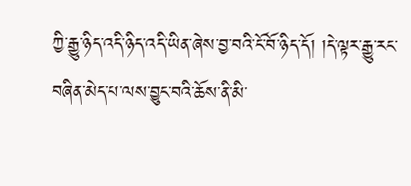ཀྱི་རྒྱུ་ཉིད་འདི་ཉིད་འདི་ཡིན་ཞེས་བྱ་བའི་ངོ་བོ་ཉིད་དོ། །དེ་ལྟར་རྒྱུ་རང་བཞིན་མེད་པ་ལས་བྱུང་བའི་ཆོས་ནི་མི་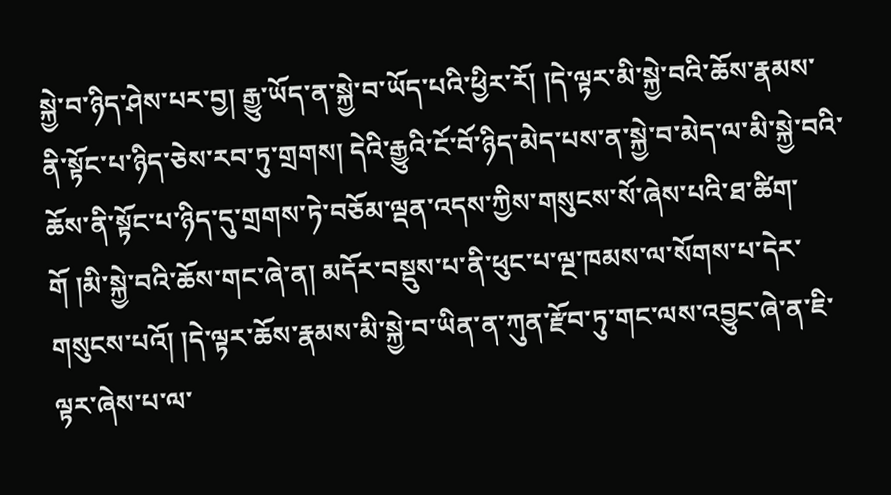སྐྱེ་བ་ཉིད་ཤེས་པར་བྱ། རྒྱུ་ཡོད་ན་སྐྱེ་བ་ཡོད་པའི་ཕྱིར་རོ། །དེ་ལྟར་མི་སྐྱེ་བའི་ཆོས་རྣམས་ནི་སྟོང་པ་ཉིད་ཅེས་རབ་ཏུ་གྲགས། དེའི་རྒྱུའི་ངོ་བོ་ཉིད་མེད་པས་ན་སྐྱེ་བ་མེད་ལ་མི་སྐྱེ་བའི་ཆོས་ནི་སྟོང་པ་ཉིད་དུ་གྲགས་ཏེ་བཅོམ་ལྡན་འདས་ཀྱིས་གསུངས་སོ་ཞེས་པའི་ཐ་ཚིག་གོ །མི་སྐྱེ་བའི་ཆོས་གང་ཞེ་ན། མདོར་བསྡུས་པ་ནི་ཕུང་པ་ལྔ་ཁམས་ལ་སོགས་པ་དེར་གསུངས་པའོ། །དེ་ལྟར་ཆོས་རྣམས་མི་སྐྱེ་བ་ཡིན་ན་ཀུན་རྫོབ་ཏུ་གང་ལས་འབྱུང་ཞེ་ན་ཇི་ལྟར་ཞེས་པ་ལ་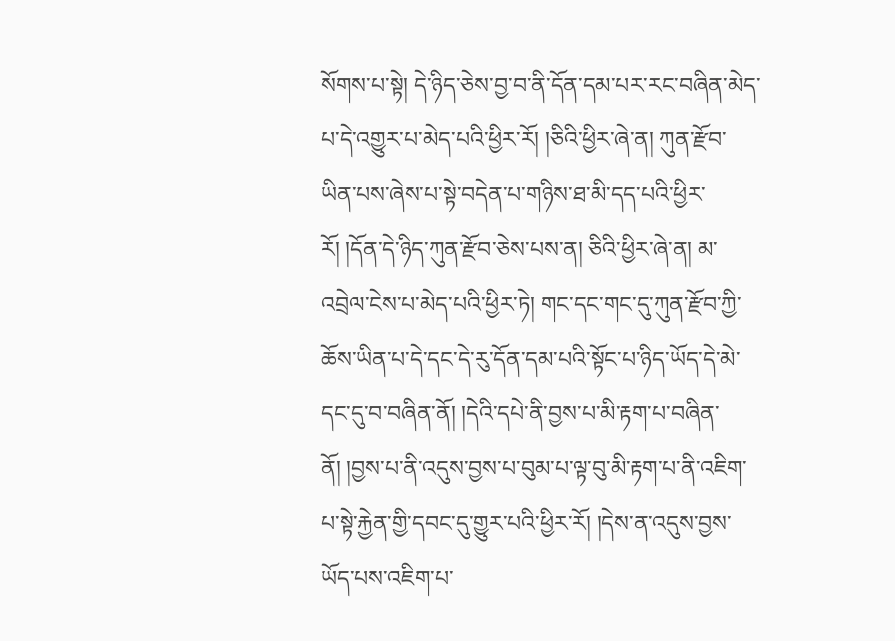སོགས་པ་སྟེ། དེ་ཉིད་ཅེས་བྱ་བ་ནི་དོན་དམ་པར་རང་བཞིན་མེད་པ་དེ་འགྱུར་པ་མེད་པའི་ཕྱིར་རོ། །ཅིའི་ཕྱིར་ཞེ་ན། ཀུན་རྫོབ་ཡིན་པས་ཞེས་པ་སྟེ་བདེན་པ་གཉིས་ཐ་མི་དད་པའི་ཕྱིར་རོ། །དོན་དེ་ཉིད་ཀུན་རྫོབ་ཅེས་པས་ན། ཅིའི་ཕྱིར་ཞེ་ན། མ་འབྲེལ་ངེས་པ་མེད་པའི་ཕྱིར་ཏེ། གང་དང་གང་དུ་ཀུན་རྫོབ་ཀྱི་ཆོས་ཡིན་པ་དེ་དང་དེ་རུ་དོན་དམ་པའི་སྟོང་པ་ཉིད་ཡོད་དེ་མེ་དང་དུ་བ་བཞིན་ནོ། །དེའི་དཔེ་ནི་བྱས་པ་མི་རྟག་པ་བཞིན་ནོ། །བྱས་པ་ནི་འདུས་བྱས་པ་བུམ་པ་ལྟ་བུ་མི་རྟག་པ་ནི་འཇིག་པ་སྟེ་རྐྱེན་གྱི་དབང་དུ་གྱུར་པའི་ཕྱིར་རོ། །དེས་ན་འདུས་བྱས་ཡོད་པས་འཇིག་པ་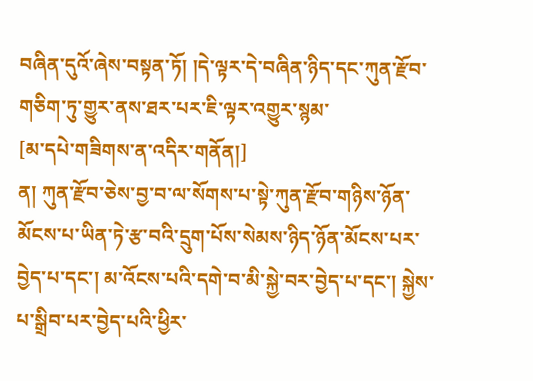བཞིན་དུའོ་ཞེས་བསྟན་ཏོ། །དེ་ལྟར་དེ་བཞིན་ཉིད་དང་ཀུན་རྫོབ་གཅིག་ཏུ་གྱུར་ནས་ཐར་པར་ཇི་ལྟར་འགྱུར་སྙམ་
[མ་དཔེ་གཟིགས་ན་འདིར་གནོན།]
ན། ཀུན་རྫོབ་ཅེས་བྱ་བ་ལ་སོགས་པ་སྟེ་ཀུན་རྫོབ་གཉིས་ཉོན་མོངས་པ་ཡིན་ཏེ་རྩ་བའི་དྲུག་པོས་སེམས་ཉིད་ཉོན་མོངས་པར་བྱེད་པ་དང་། མ་འོངས་པའི་དགེ་བ་མི་སྐྱེ་བར་བྱེད་པ་དང་། སྐྱེས་པ་སྒྲིབ་པར་བྱེད་པའི་ཕྱིར་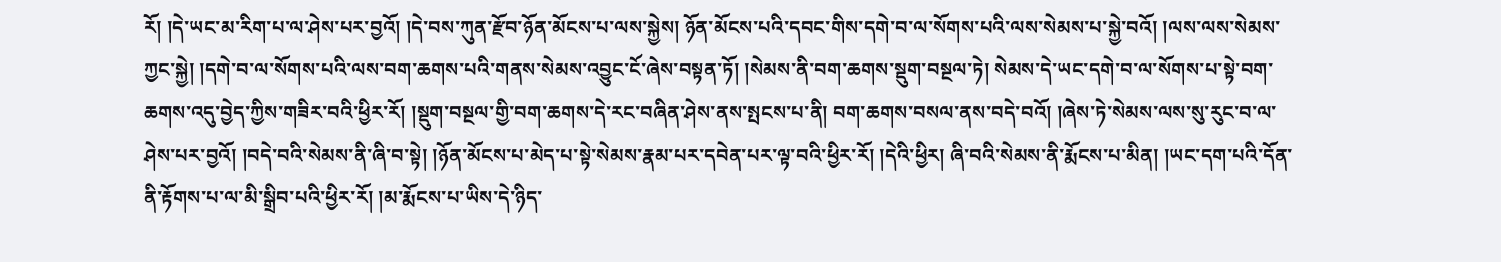རོ། །དེ་ཡང་མ་རིག་པ་ལ་ཤེས་པར་བྱའོ། །དེ་བས་ཀུན་རྫོབ་ཉོན་མོངས་པ་ལས་སྐྱེས། ཉོན་མོངས་པའི་དབང་གིས་དགེ་བ་ལ་སོགས་པའི་ལས་སེམས་པ་སྐྱེ་བའོ། །ལས་ལས་སེམས་ཀྱང་སྐྱེ། །དགེ་བ་ལ་སོགས་པའི་ལས་བག་ཆགས་པའི་གནས་སེམས་འབྱུང་ངོ་ཞེས་བསྟན་ཏོ། །སེམས་ནི་བག་ཆགས་སྡུག་བསྔལ་ཏེ། སེམས་དེ་ཡང་དགེ་བ་ལ་སོགས་པ་སྟེ་བག་ཆགས་འདུ་བྱེད་ཀྱིས་གཟིར་བའི་ཕྱིར་རོ། །སྡུག་བསྔལ་གྱི་བག་ཆགས་དེ་རང་བཞིན་ཤེས་ནས་སྤངས་པ་ནི། བག་ཆགས་བསལ་ནས་བདེ་བའོ། །ཞེས་ཏེ་སེམས་ལས་སུ་རུང་བ་ལ་ཤེས་པར་བྱའོ། །བདེ་བའི་སེམས་ནི་ཞི་བ་སྟེ། །ཉོན་མོངས་པ་མེད་པ་སྟེ་སེམས་རྣམ་པར་དབེན་པར་ལྟ་བའི་ཕྱིར་རོ། །དེའི་ཕྱིར། ཞི་བའི་སེམས་ནི་རྨོངས་པ་མིན། །ཡང་དག་པའི་དོན་ནི་རྟོགས་པ་ལ་མི་སྒྲིབ་པའི་ཕྱིར་རོ། །མ་རྨོངས་པ་ཡིས་དེ་ཉིད་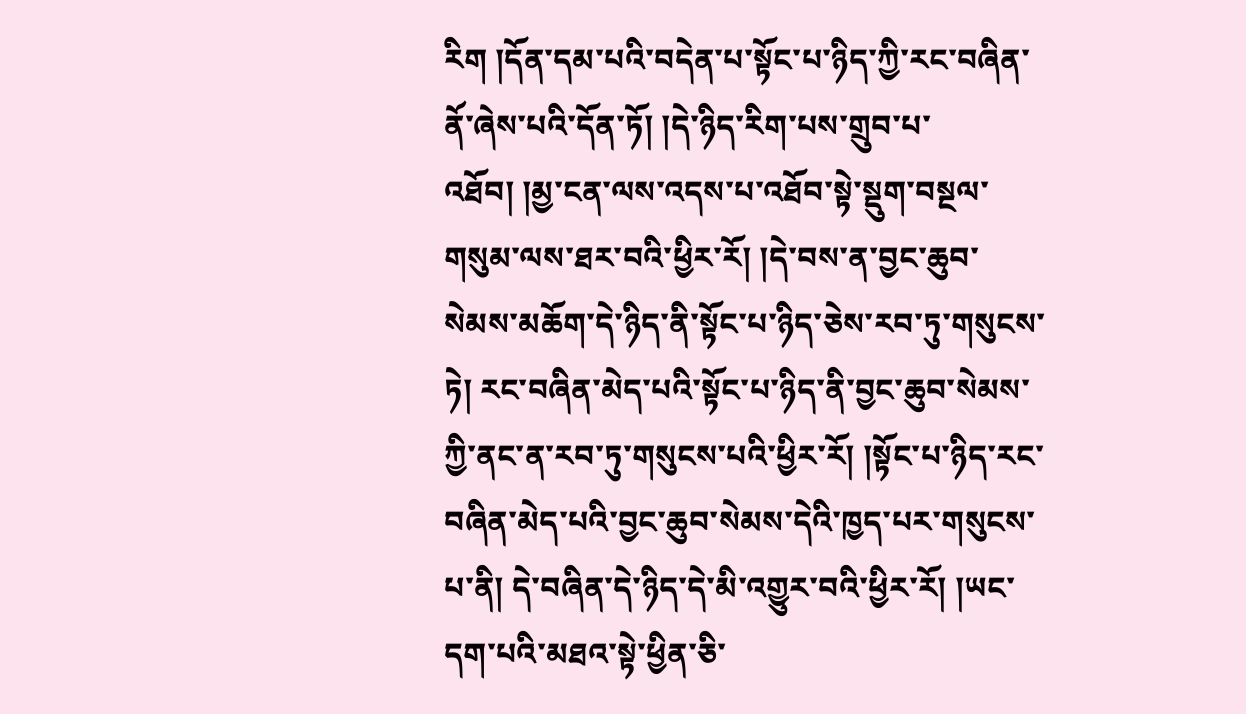རིག །དོན་དམ་པའི་བདེན་པ་སྟོང་པ་ཉིད་ཀྱི་རང་བཞིན་ནོ་ཞེས་པའི་དོན་ཏོ། །དེ་ཉིད་རིག་པས་གྲུབ་པ་འཐོབ། །མྱ་ངན་ལས་འདས་པ་འཐོབ་སྟེ་སྡུག་བསྔལ་གསུམ་ལས་ཐར་བའི་ཕྱིར་རོ། །དེ་བས་ན་བྱང་ཆུབ་སེམས་མཆོག་དེ་ཉིད་ནི་སྟོང་པ་ཉིད་ཅེས་རབ་ཏུ་གསུངས་ཏེ། རང་བཞིན་མེད་པའི་སྟོང་པ་ཉིད་ནི་བྱང་ཆུབ་སེམས་ཀྱི་ནང་ན་རབ་ཏུ་གསུངས་པའི་ཕྱིར་རོ། །སྟོང་པ་ཉིད་རང་བཞིན་མེད་པའི་བྱང་ཆུབ་སེམས་དེའི་ཁྱད་པར་གསུངས་པ་ནི། དེ་བཞིན་དེ་ཉིད་དེ་མི་འགྱུར་བའི་ཕྱིར་རོ། །ཡང་དག་པའི་མཐའ་སྟེ་ཕྱིན་ཅི་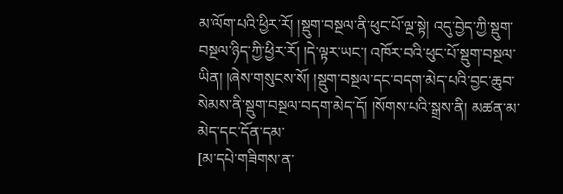མ་ལོག་པའི་ཕྱིར་རོ། །སྡུག་བསྔལ་ནི་ཕུང་པོ་ལྔ་སྟེ། འདུ་བྱེད་ཀྱི་སྡུག་བསྔལ་ཉིད་ཀྱི་ཕྱིར་རོ། །དེ་ལྟར་ཡང་། འཁོར་བའི་ཕུང་པོ་སྡུག་བསྔལ་ཡིན། །ཞེས་གསུངས་སོ། །སྡུག་བསྔལ་དང་བདག་མེད་པའི་བྱང་ཆུབ་སེམས་ནི་སྡུག་བསྔལ་བདག་མེད་དོ། །སོགས་པའི་སྒྲས་ནི། མཚན་མ་མེད་དང་དོན་དམ་
[མ་དཔེ་གཟིགས་ན་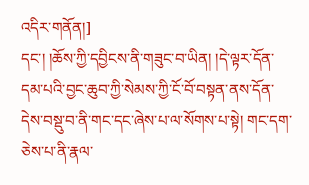འདིར་གནོན།]
དང་། །ཆོས་ཀྱི་དབྱིངས་ནི་གཟུང་བ་ཡིན། །དེ་ལྟར་དོན་དམ་པའི་བྱང་ཆུབ་ཀྱི་སེམས་ཀྱི་ངོ་བོ་བསྟན་ནས་དོན་དེས་བསྡུ་བ་ནི་གང་དང་ཞེས་པ་ལ་སོགས་པ་སྟེ། གང་དག་ཅེས་པ་ནི་རྣལ་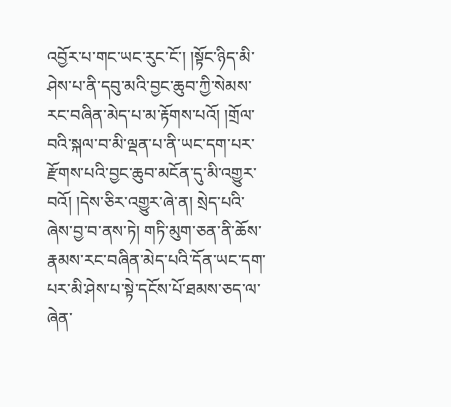འབྱོར་པ་གང་ཡང་རུང་ངོ་། །སྟོང་ཉིད་མི་ཤེས་པ་ནི་དབུ་མའི་བྱང་ཆུབ་ཀྱི་སེམས་རང་བཞིན་མེད་པ་མ་རྟོགས་པའོ། །གྲོལ་བའི་སྐལ་བ་མི་ལྡན་པ་ནི་ཡང་དག་པར་རྫོགས་པའི་བྱང་ཆུབ་མངོན་དུ་མི་འགྱུར་བའོ། །དེས་ཅིར་འགྱུར་ཞེ་ན། སྲེད་པའི་ཞེས་བྱ་བ་ནས་ཏེ། གཏི་མུག་ཅན་ནི་ཆོས་རྣམས་རང་བཞིན་མེད་པའི་དོན་ཡང་དག་པར་མི་ཤེས་པ་སྟེ་དངོས་པོ་ཐམས་ཅད་ལ་ཞེན་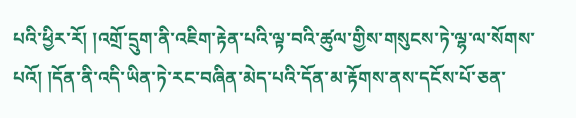པའི་ཕྱིར་རོ། །འགྲོ་དྲུག་ནི་འཇིག་རྟེན་པའི་ལྟ་བའི་ཚུལ་གྱིས་གསུངས་ཏེ་ལྷ་ལ་སོགས་པའོ། །དོན་ནི་འདི་ཡིན་ཏེ་རང་བཞིན་མེད་པའི་དོན་མ་རྟོགས་ནས་དངོས་པོ་ཅན་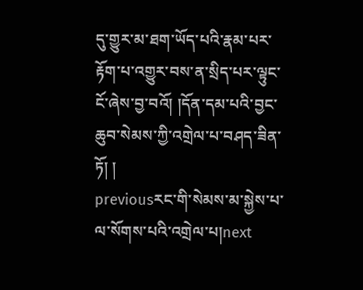དུ་གྱུར་མ་ཐག་ཡོད་པའི་རྣམ་པར་རྟོག་པ་འགྱུར་བས་ན་སྲིད་པར་ལྟུང་ངོ་ཞེས་བྱ་བའོ། །དོན་དམ་པའི་བྱང་ཆུབ་སེམས་ཀྱི་འགྲེལ་པ་བཤད་ཟིན་ཏོ། །
previousརང་གི་སེམས་མ་སྐྱེས་པ་ལ་སོགས་པའི་འགྲེལ་པ།next